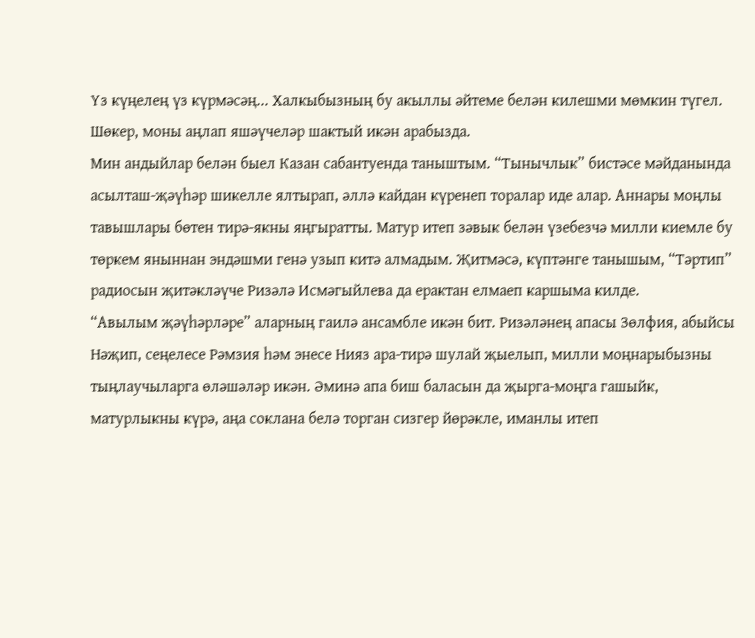Үз күңелең үз күрмәсәң... Халкыбызның бу акыллы әйтеме белән килешми мөмкин түгел. Шөкер, моны аңлап яшәүчеләр шактый икән арабызда.
Мин андыйлар белән быел Казан сабантуенда таныштым. “Тынычлык” бистәсе мәйданында асылташ-җәүһәр шикелле ялтырап, әллә кайдан күренеп торалар иде алар. Аннары моңлы тавышлары бөтен тирә-якны яңгыратты. Матур итеп зәвык белән үзебезчә милли киемле бу төркем яныннан эндәшми генә узып китә алмадым. Җитмәсә, күптәнге танышым, “Тәртип” радиосын җитәкләүче Ризәлә Исмәгыйлева да ерактан елмаеп каршыма килде.
“Авылым җәүһәрләре” аларның гаилә ансамбле икән бит. Ризәләнең апасы Зөлфия, абыйсы Нәҗип, сеңелесе Рәмзия һәм энесе Нияз ара-тирә шулай җыелып, милли моңнарыбызны тыңлаучыларга өләшәләр икән. Әминә апа биш баласын да җырга-моңга гашыйк, матурлыкны күрә, аңа соклана белә торган сизгер йөрәкле, иманлы итеп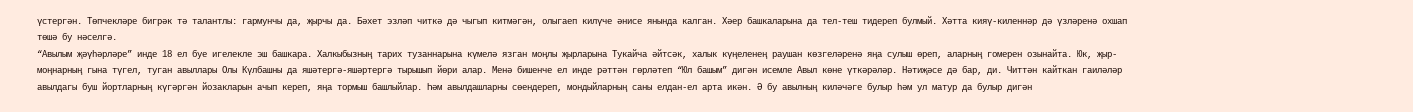үстергән. Төпчекләре бигрәк тә талантлы: гармунчы да, җырчы да. Бәхет эзләп читкә дә чыгып китмәгән, олыгаеп килүче әнисе янында калган. Хәер башкаларына да тел-теш тидереп булмый. Хәтта кияү-киленнәр дә үзләренә охшап төшә бу нәселгә.
“Авылым җәүһәрләре” инде 18 ел буе игелекле эш башкара. Халкыбызның тарих тузаннарына күмелә язган моңлы җырларына Тукайча әйтсәк, халык күңеленең раушан көзгеләренә яңа сулыш өреп, аларның гомерен озынайта. Юк, җыр-моңнарның гына түгел, туган авыллары Олы Күлбашны да яшәтергә-яшәртергә тырышып йөри алар. Менә бишенче ел инде рәттән гөрләтеп “Юл башым” дигән исемле Авыл көне үткәрәләр. Нәтиҗәсе дә бар, ди. Читтән кайткан гаиләләр авылдагы буш йортларның күгәргән йозакларын ачып кереп, яңа тормыш башлыйлар. Һәм авылдашларны сөендереп, мондыйларның саны елдан-ел арта икән. Ә бу авылның киләчәге булыр һәм ул матур да булыр дигән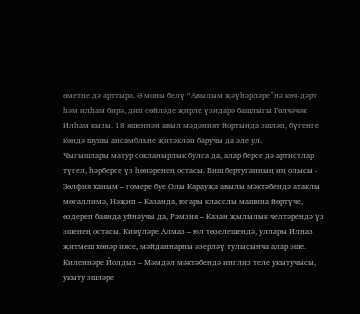өметне дә арттыра. Ә моны белү “Авылым җәүһәрләре”нә көч-дәрт һәм илһам бирә, дип сөйләде җирле үзидарә башлыгы Гөлчәчәк Илһам кызы. 18 яшеннән авыл мәдәният йортында эшләп, бүгенге көндә шушы ансамбльне җитәкләп баручы да әле ул.
Чыгышлары матур сокланырлык булса да, алар берсе дә артистлар түгел, һәрберсе үз һөнәренең остасы. Биш бертуганның иң олысы - Зөлфия ханым – гомере буе Олы Карауҗа авылы мәктәбендә атаклы мөгаллимә, Нәҗип – Казанда, югары класслы машина йөртүче, өздереп баянда уйнаучы да, Рәмзия – Казан җылылык челтәрендә үз эшенең остасы. Кияүләре Алмаз – юл төзелешендә, уллары Илназ җитмеш хөнәр иясе, мәйданнарны әзерләү тулысынча алар эше. Киленнәре Йолдыз – Мәмдәл мәктәбендә инглиз теле укытучысы, укыту эшләре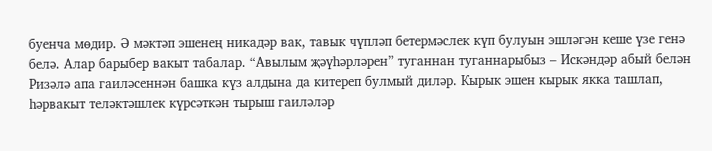буенча мөдир. Ә мәктәп эшенең никадәр вак, тавык чүпләп бетермәслек күп булуын эшләгән кеше үзе генә белә. Алар барыбер вакыт табалар. “Авылым җәүһәрләрен” туганнан туганнарыбыз – Искәндәр абый белән Ризәлә апа гаиләсеннән башка күз алдына да китереп булмый диләр. Кырык эшен кырык якка ташлап, һәрвакыт теләктәшлек күрсәткән тырыш гаиләләр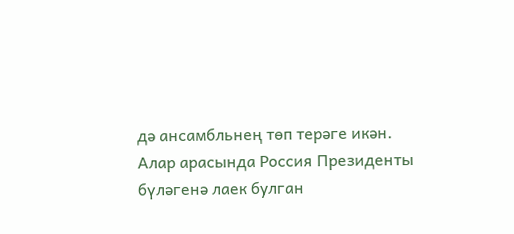дә ансамбльнең төп терәге икән. Алар арасында Россия Президенты бүләгенә лаек булган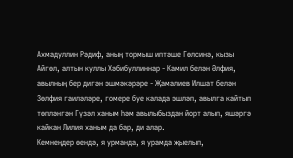Ахмадуллин Рәдиф, аның тормыш иптәше Гөлсинә, кызы Айгөл, алтын куллы Хәбибуллиннар - Камил белән Әлфия, авылның бер дигән эшмәкәрәре - Җамалиев Илшат белән Зөлфия гаиләләре, гомере буе калада эшләп, авылга кайтып төпләнгән Гүзәл ханым һәм авылыбыздан йорт алып, яшәргә кайкан Лилия ханым да бар, ди алар.
Кемнеңдер өендә, я урманда, я урамда җыелып,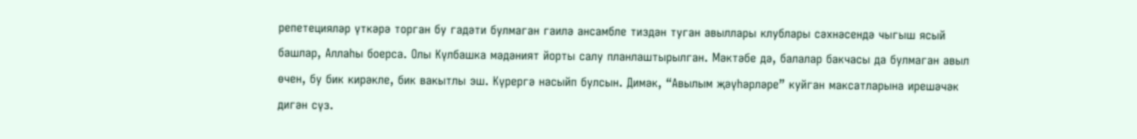репетецияләр үткәрә торган бу гадәти булмаган гаилә ансамбле тиздән туган авыллары клублары сәхнәсендә чыгыш ясый башлар, Аллаһы боерса. Олы Күлбашка мәдәният йорты салу планлаштырылган. Мәктәбе дә, балалар бакчасы да булмаган авыл өчен, бу бик кирәкле, бик вакытлы эш. Күрергә насыйп булсын. Димәк, “Авылым җәүһәрләре” куйган максатларына ирешәчәк дигән сүз.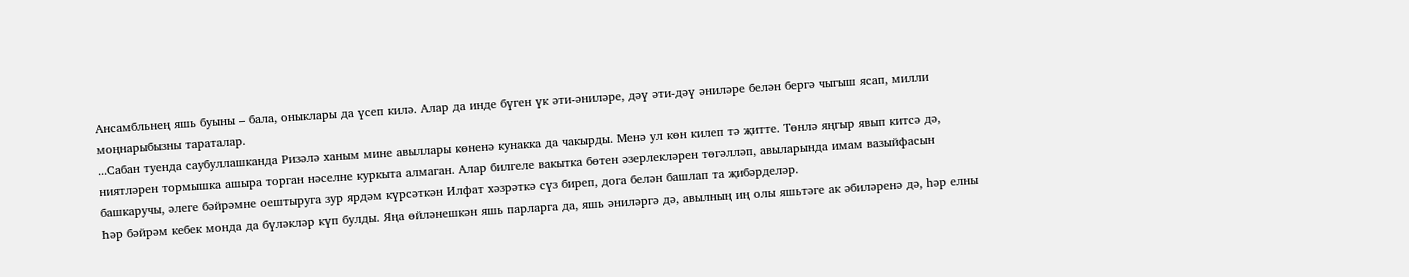Ансамбльнең яшь буыны – бала, оныклары да үсеп килә. Алар да инде бүген үк әти-әниләре, дәү әти-дәү әниләре белән бергә чыгыш ясап, милли моңнарыбызны тараталар.
...Сабан туенда саубуллашканда Ризәлә ханым мине авыллары көненә кунакка да чакырды. Менә ул көн килеп тә җитте. Төнлә яңгыр явып китсә дә, ниятләрен тормышка ашыра торган нәселне куркыта алмаган. Алар билгеле вакытка бөтен әзерлекләрен төгәлләп, авыларында имам вазыйфасын башкаручы, әлеге бәйрәмне оештыруга зур ярдәм күрсәткән Илфат хәзрәткә сүз биреп, дога белән башлап та җибәрделәр.
Һәр бәйрәм кебек монда да бүләкләр күп булды. Яңа өйләнешкән яшь парларга да, яшь әниләргә дә, авылның иң олы яшьтәге ак әбиләренә дә, һәр елны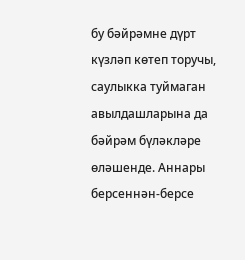бу бәйрәмне дүрт күзләп көтеп торучы, саулыкка туймаган авылдашларына да бәйрәм бүләкләре өләшенде. Аннары берсеннән-берсе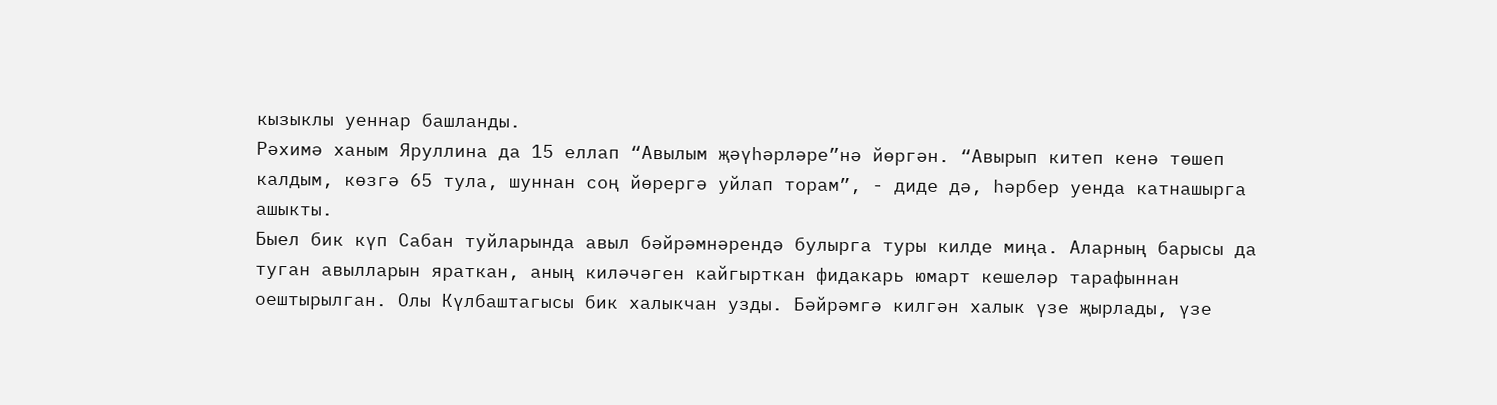кызыклы уеннар башланды.
Рәхимә ханым Яруллина да 15 еллап “Авылым җәүһәрләре”нә йөргән. “Авырып китеп кенә төшеп калдым, көзгә 65 тула, шуннан соң йөрергә уйлап торам”, - диде дә, һәрбер уенда катнашырга ашыкты.
Быел бик күп Сабан туйларында авыл бәйрәмнәрендә булырга туры килде миңа. Аларның барысы да туган авылларын яраткан, аның киләчәген кайгырткан фидакарь юмарт кешеләр тарафыннан оештырылган. Олы Күлбаштагысы бик халыкчан узды. Бәйрәмгә килгән халык үзе җырлады, үзе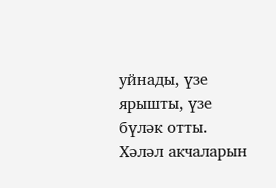уйнады, үзе ярышты, үзе бүләк отты. Хәләл акчаларын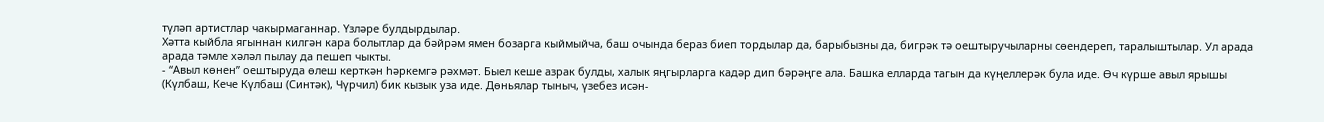түләп артистлар чакырмаганнар. Үзләре булдырдылар.
Хәтта кыйбла ягыннан килгән кара болытлар да бәйрәм ямен бозарга кыймыйча, баш очында бераз биеп тордылар да, барыбызны да, бигрәк тә оештыручыларны сөендереп, таралыштылар. Ул арада арада тәмле хәләл пылау да пешеп чыкты.
- “Авыл көнен” оештыруда өлеш керткән һәркемгә рәхмәт. Быел кеше азрак булды, халык яңгырларга кадәр дип бәрәңге ала. Башка елларда тагын да күңеллерәк була иде. Өч күрше авыл ярышы (Күлбаш, Кече Күлбаш (Синтәк), Чүрчил) бик кызык уза иде. Дөньялар тыныч, үзебез исән-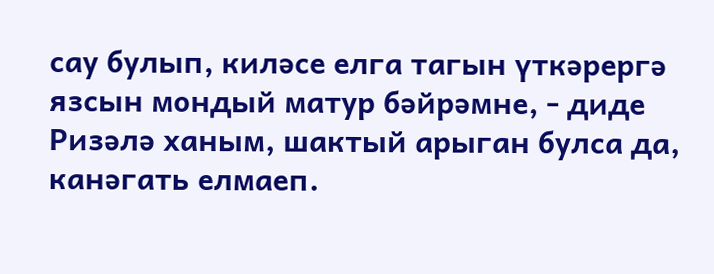сау булып, киләсе елга тагын үткәрергә язсын мондый матур бәйрәмне, - диде Ризәлә ханым, шактый арыган булса да, канәгать елмаеп.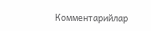Комментарийлар